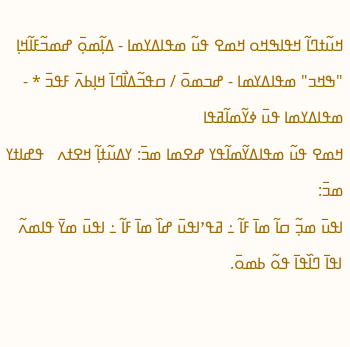ߞߎ߬ߙߣߊ߬ ߞߟߊߒߞߋ ߞߘߐ ߟߎ߬ ߘߟߊߡߌߘߊ - ߡߊ߲߬ߘߋ߲߫ ߝߘߏ߬ߓߊ߬ߞߊ߲ "ߒߞߏ" ߘߟߊߡߌߘߊ - ߝߏߘߋ߫ / ߛߟߏ߬ߡߊ߯ߣߊ߫ ߞߊ߲ߕߍ߫ ߓߟߏ߫ * - ߘߟߊߡߌߘߊ ߟߎ߫ ߦߌ߬ߘߊ߬ߥߟߊ
ߞߘߐ ߟߎ߬ ߘߟߊߡߌ߬ߘߊ߬ߟߌ ߝߐߘߊ ߘߏ߫: ߌߡߎ߬ߙߊ߲߬ ߞߐߙߍ   ߟߝߊߙߌ ߘߏ߫:
ߊߟߎ߫ ߘߏ߲߬ ߛߊ߬ ߘߊ߫ ߓߊ߬ ߸ ߥߟߴߊߟߎ߫ ߝߊ߰ ߘߊ߫ ߓߊ߬ ߸ ߊߟߎ߫ ߘߌ߫ ߟߊߘߍ߬ ߊߟߊ߫ ߣߊ߰ߟߊ߫ ߟߋ߬ ߕߘߋ߫.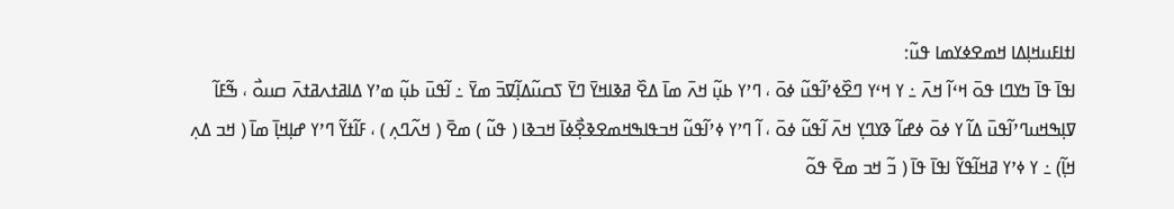ߊߙߊߓߎߞߊ߲ߡߊ ߞߘߐߦߌߘߊ ߟߎ߬:
ߊߟߊ߫ ߟߊ߫ ߤߌߣߊ ߟߋ߫ ߞߵߊ߬ ߞߍ߫ ߸ ߌ ߞߵߌ ߣߐ߰ߦߴߊ߬ߟߎ߬ ߦߋ߫ ، ߣߴߌ ߕߎ߲߬ ߞߍ߫ ߘߊ߫ ߡߐ߰ ߥߢߊߞߌ߫ ߣߌ߫ ߖߛߎ߬ߡߊ߲߬ߜߏ߫ ߘߌ߫ ߸ ߊ߬ߟߎ߫ ߕߎ߲߬ ߘߴߌ ߡߊߥߙߍߥߙߍ߫ ߛߎߋ߯ ، ߒ߬ߓߊ߬ ߜߊ߲ߒߞߎߣߴߊ߬ߟߎ߫ ߡߊ߬ ߌ ߦߋ߫ ߦߝߊ߬ ߢߌߣߌ߲ ߞߍ߫ ߊ߬ߟߎ߬ ߦߋ߫ ، ߊ߬ ߣߴߌ ߦߴߊ߬ߟߎ߬ ߞߏߟߊߒߞߘߐߢߐ߲߯ߦߊ߫ ߞߏߢߊ ( ߟߎ߬ ) ߘߐ߫ ( ߞߍ߬ߣߍ߲ ) ، ߓߊ߬ߙߌ߬ ߣߴߌ ߝߊ߲ߞߊ߲߫ ߘߊ߫ ( ߞߏ ߡߍ߲ ߞߊ߲߬) ߸ ߌ ߦߴߌ ߥߞߊ߬ߟߌ߬ ߊߟߊ߫ ߟߊ߫ ( ߏ߬ ߞߏ ߘߐ߫ ߟߋ߬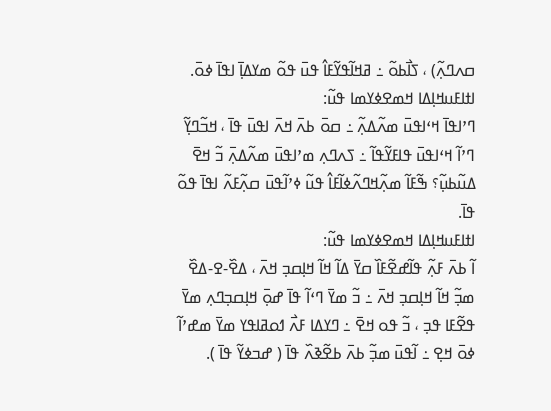ߛߍߣߍ߲߬) ، ߖߊ߯ߕߋ߬ ߸ ߥߞߊ߬ߟߌ߬ߓߊ߮ ߟߎ߫ ߟߋ߬ ߘߌߡߊ߲߫ ߊߟߊ߫ ߦߋ߫.
ߊߙߊߓߎߞߊ߲ߡߊ ߞߘߐߦߌߘߊ ߟߎ߬:
ߣߴߊߟߊ߫ ߞߵߊߟߎ߫ ߘߍ߬ߡߍ߲߬ ߸ ߛߋ߫ ߕߍ߫ ߞߍ߫ ߊߟߎ߫ ߟߊ߫ ، ߞߏ߬ߣߌ߲߬ ߣߴߊ߬ ߞߵߊߟߎ߫ ߟߊߓߌ߬ߟߊ߬ ߸ ߖߍߣߍ߲ ߘߴߊߟߎ߫ ߘߍ߬ߡߍ߲߫ ߏ߬ ߞߐ߫ ߡߎ߬ߕߎ߲߬؟ ߒ߬ߓߊ߬ ߘߍ߲߬ߞߣߍ߬ߦߊ߬ߓߊ߮ ߟߎ߬ ߦߴߊ߬ߟߎ߫ ߛߍ߲߬ߓߍ߬ ߊߟߊ߫ ߟߋ߬ ߟߊ߫.
ߊߙߊߓߎߞߊ߲ߡߊ ߞߘߐߦߌߘߊ ߟߎ߬:
ߊ߬ ߕߍ߫ ߓߍ߲߬ ߟߊ߬ߝߐ߬ߓߊ߰ ߛߌ߫ ߡߊ߬ ߞߊ߬ ߞߊ߲ߛߏ߲ ߞߍ߫ ، ߡߐ߰-ߐ-ߡߐ߰ ߘߏ߲߬ ߞߊ߬ ߞߊ߲ߛߏ߲ ߞߍ߫ ߸ ߏ߬ ߘߌ߫ ߣߵߊ߬ ߟߊ߫ ߝߋ߲߫ ߞߊ߲ߛߏ߲ߣߍ߲ ߘߌ߫ ߟߐ߬ߓߊ ߟߏ߲ ، ߏ߬ ߟߋ ߞߐ߫ ߸ ߣߌߡߊ ߓߍ߯ ߗߋߥߊߟߌ ߘߌ߫ ߘߝߴߊ߬ ߦߋ߫ ߞߐ߲ ߸ ߊ߬ߟߎ߫ ߘߏ߲߬ ߕߍ߫ ߕߐ߬ߢߍ߰ ߟߊ߫ ( ߝߏߦߌ߬ ߟߊ߫ ).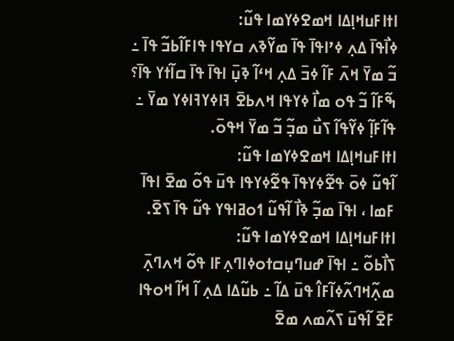ߊߙߊߓߎߞߊ߲ߡߊ ߞߘߐߦߌߘߊ ߟߎ߬:
ߦߊ߯ߟߊ߫ ߡߍ߲ ߦߴߊߟߊ߫ ߟߊ߫ ߘߌ߬ߢߍ ߛߌߟߊ ߟߊߓߊ߬ߕߏ߬ ߟߊ߫ ߸ ߏ߬ ߘߌ߫ ߞߍ߫ ߓߊ߬ ߦߏ߫ ߡߍ߲ ߞߵߊ߬ ߢߎ߲߫ ߊߟߊ߫ ߟߊ߫ ߛߊ߬ߙߌ ߟߊ߫؟ ߒ߬ߓߊ߬ ߏ߬ ߟߋ ߘߊ߯ ߦߌߟߊ ߞߍߕߐ߫ ߔߊߦߌߔߊߦߌ ߘߌ߫ ߸ ߟߊ߬ߓߊ߲߬ ߦߌ߬ߟߊ߬ ߖߎ߯ ߘߏ߲߬ ߏ߬ ߘߌ߫ ߞߟߋ߫.
ߊߙߊߓߎߞߊ߲ߡߊ ߞߘߐߦߌߘߊ ߟߎ߬:
ߊ߬ߟߎ߬ ߦߋ߫ ߟߐ߬ߦߌߟߊ߫ ߟߐ߬ߦߌߟߊ ߟߎ߫ ߟߋ߬ ߘߐ߫ ߊߟߊ߫ ߓߘߊ ، ߊߟߊ߫ ߘߏ߲߬ ߢߊ߯ ߊ߬ߟߎ߬ ߗߋߥߊߟߌ ߟߎ߬ ߟߊ߫ ߖߐ߫.
ߊߙߊߓߎߞߊ߲ߡߊ ߞߘߐߦߌߘߊ ߟߎ߬:
ߖߊ߯ߕߋ߬ ߸ ߊߟߊ߫ ߝߎߣߎ߲ߛߙߋߦߊߣߍ߲ߓߊ ߟߋ߬ ߞߍߣߍ߲߫ ߘߍ߲߬ߞߣߍ߬ߦߊ߬ߓߊ߮ ߟߎ߫ ߡߊ߬ ߸ ߕߎ߬ߡߊ ߡߍ߲ ߊ߬ ߞߊ߬ ߞߋߟߊ ߓߐ߫ ߊ߬ߟߎ߫ ߖߍ߬ߘߍ ߘߐ߫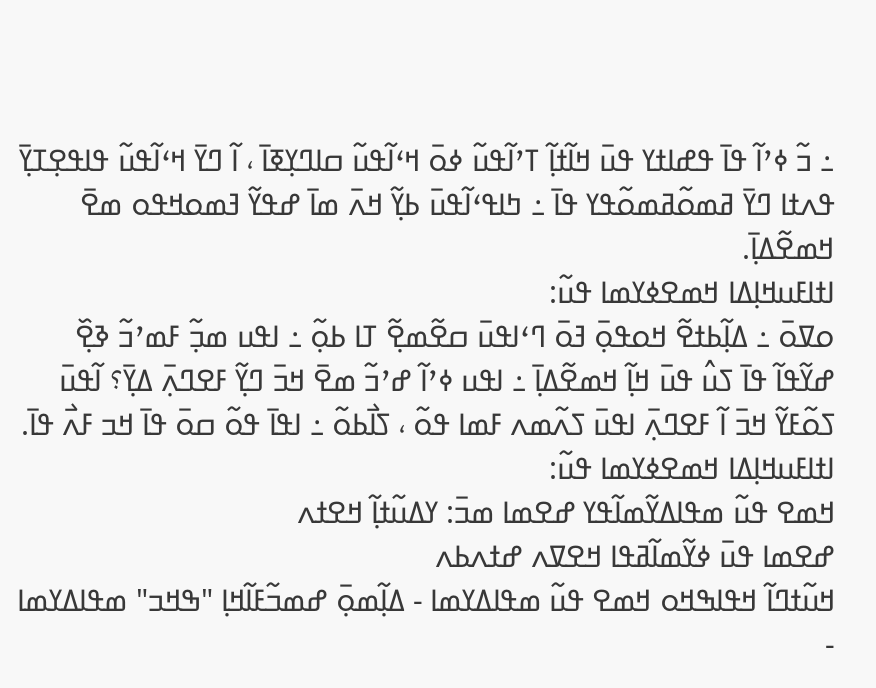߸ ߏ߬ ߦߴߊ߬ ߟߊ߫ ߟߝߊߙߌ ߟߎ߫ ߞߊ߬ߙߊ߲߬ ߠߴߊ߬ߟߎ߬ ߦߋ߫ ߞߵߊ߬ߟߎ߬ ߛߊߣߌ߲ߧߊ߫ ، ߊ߬ ߣߌ߫ ߞߵߊ߬ߟߎ߬ ߟߊߟߐ߲ߠߌ߲߫ ߟߍߙߊ ߣߌ߫ ߥߘߋ߬ߥߘߋ߬ߟߌ ߟߊ߫ ߸ ߤߊߟߵߊ߬ߟߎ߫ ߕߌ߲߬ ߞߍ߫ ߘߊ߫ ߝߟߌ߬ ߔߘߋߞߟߋ ߘߐ߫ ߞߘߐ߬ߡߊ߲߫.
ߊߙߊߓߎߞߊ߲ߡߊ ߞߘߐߦߌߘߊ ߟߎ߬:
ߋߜߋ߫ ߸ ߡߊ߲߬ߕߙߐ߬ ߞߋߟߋ߲߫ ߔߋ߫ ߣߵߊߟߎ߫ ߛߐ߬ߘߐ߲߬ ߠߊ ߕߋ߲߬ ߸ ߊߟߎ ߘߏ߲߬ ߓߘߴߏ߬ ߢߐ߲߰ ߝߌ߬ߟߊ߬ ߟߊ߫ ߖߎ߮ ߟߎ߫ ߞߊ߲߬ ߞߘߐ߬ߡߊ߲߫ ߸ ߊߟߎ ߦߴߊ߬ ߝߴߏ߬ ߘߐ߫ ߞߏ߫ ߣߌ߲߬ ߓߐߣߍ߲߫ ߡߌ߲߫؟ ߊ߬ߟߎ߫ ߖߋ߬ߓߌ߬ ߞߏ߫ ߊ߬ ߓߐߣߍ߲߫ ߊߟߎ߫ ߖߍ߬ߘߍ ߓߘߊ ߟߋ߬ ، ߖߊ߯ߕߋ߬ ߸ ߊߟߊ߫ ߟߋ߬ ߛߋ߫ ߟߊ߫ ߞߏ ߓߍ߯ ߟߊ߫.
ߊߙߊߓߎߞߊ߲ߡߊ ߞߘߐߦߌߘߊ ߟߎ߬:
ߞߘߐ ߟߎ߬ ߘߟߊߡߌ߬ߘߊ߬ߟߌ ߝߐߘߊ ߘߏ߫: ߌߡߎ߬ߙߊ߲߬ ߞߐߙߍ
ߝߐߘߊ ߟߎ߫ ߦߌ߬ߘߊ߬ߥߟߊ ߞߐߜߍ ߝߙߍߕߍ
ߞߎ߬ߙߣߊ߬ ߞߟߊߒߞߋ ߞߘߐ ߟߎ߬ ߘߟߊߡߌߘߊ - ߡߊ߲߬ߘߋ߲߫ ߝߘߏ߬ߓߊ߬ߞߊ߲ "ߒߞߏ" ߘߟߊߡߌߘߊ -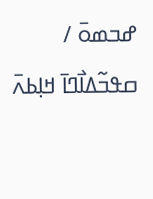ߝߏߘߋ߫ / ߛߟߏ߬ߡߊ߯ߣߊ߫ ߞߊ߲ߕߍ߫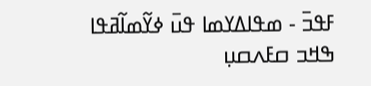ߓߟߏ߫ - ߘߟߊߡߌߘߊ ߟߎ߫ ߦߌ߬ߘߊ߬ߥߟߊ
ߒߞߏ ߛߓߍߛߎ߲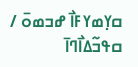ߛߌ߲ߘߌߓߊ߯ ߝߏߘߋ߫ / ߛߟߏ߬ߡߊ߯ߣߊ߫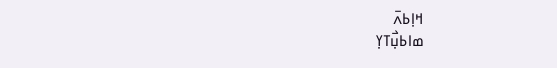ߞߊ߲ߕߍ߫
ߘߊߕߎ߲߯ߠߌ߲